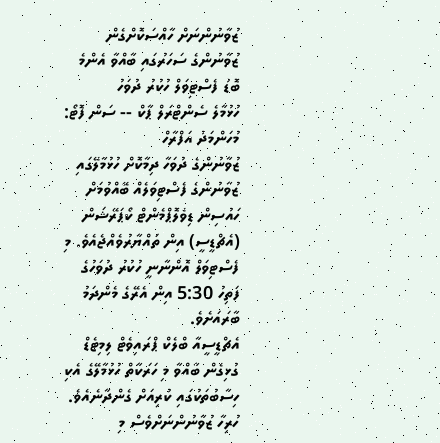ޒުވާނުންނަށް ހާއްސަކޮށްގެން ޒުވާނުންގެ ސަހަރުގައި ބާއްވާ އެންމެ ބޮޑު ފެސްޓިވަލް ހުކުރު ދުވަހު
ހުޅުމާލެ ސެންޓްރަލް ޕާކް -- ސަން ފޮޓޯ: މުހަންމަދު އަފްރާހް
ޒުވާނުންގެ ދުވަހާ ދިމާކޮށް ހުޅުމާލޭގައި ޒުވާނުންގެ ފެސްޓިވަލެއް ބޭއްވުމަށް ހައުސިން ޑިވެލޮޕްމެންޓް ކޯޕަރޭޝަން (އެޗްޑީސީ) އިން ތައްޔާރުވެއްޖެއެވެ. މި ފެސްޓިވަލް އޮންނާނީ ހުކުރު ދުވަހުގެ ފަތިހު 5:30 އިން އެރޭގެ މެންދަމު ބާރައަށެވެ.
އެޗްޑީސީއާ ބްލެކް ޕްރައިވެޓް ލިމިޓެޑް ގުޅިގެން ބާއްވާ މި ހަރަކާތް ހުޅުމާލޭގެ އެކި ހިސާބުތަކުގައި ކުރިއަށް ގެންދާނެއެވެ. ހުރިހާ ޒުވާނުންނަށްވެސް މި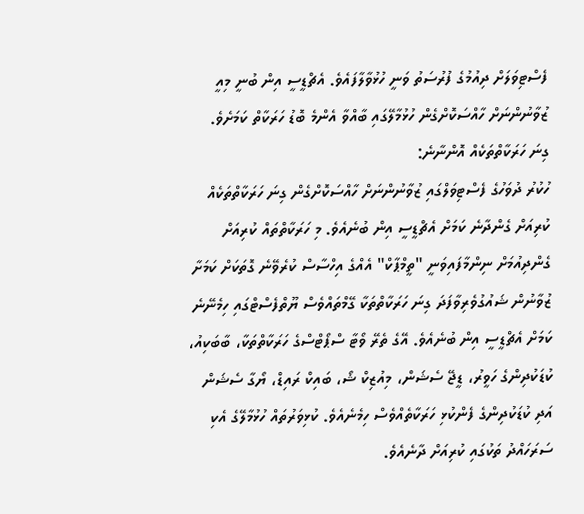ފެސްޓިވަލަށް ދިއުމުގެ ފުރުސަތު ވަނީ ހުޅުވާލާފައެވެ. އެޗްޑީސީ އިން ބުނީ މިއީ ޒުވާނުންނަށް ހާއްސަކޮށްގެން ހުޅުމާލޭގައި ބާއްވާ އެންމެ ބޮޑު ހަރަކާތް ކަމަށެވެ.
ގިނަ ހަރަކާތްތަކެއް އޮންނާނެ:
ހުކުރު ދުވަހުގެ ފެސްޓިވަލްގައި ޒުވާނުންނަށް ހާއްސަކޮށްގެން ގިނަ ހަރަކާތްތަކެއް ކުރިއަށް ގެންދާނެ ކަމަށް އެޗްޑީސީ އިން ބުނެއެވެ. މި ހަރަކާތްތައް ކުރިއަށް ގެންދިއުމަށް ނިންމާފައިވަނީ "ތީމްޕާކް" އެއްގެ އިހްސާސް ކުރެވޭނެ ގޮތަކަށް ކަމަށާ ޒުވާނުން ޝައުގުވެރިވާފަދަ ގިނަ ހަރަކާތްތަކާ ގޭމްތައްވެސް ޔޫތްފެސްޓްގައި ހިމެނޭނެ ކަމަށް އެޗްޑީސީ އިން ބުނެއެވެ. އޭގެ ތެރޭ ވޯޓާ ސްޕޯޓްސްގެ ހަރަކާތްތަކާ، ބާބަކިއު، ކުޑަކުދިންގެ ހަވީރު، ޑީޖޭ ސެޝަން، މިއުޒިކް ޝޯ، ބައިކް ރައިޑް، ޔޯގާ ސެޝަން އަދި ކުޑަކުދިންގެ ފެންކުޅި ހަރަކާތެއްވެސް ހިމެނެއެވެ. ކުޅިވަރުތައް ހުޅުމާލޭގެ އެކި ސަރަހައްދު ތަކުގައި ކުރިއަށް ދާނެއެވެ.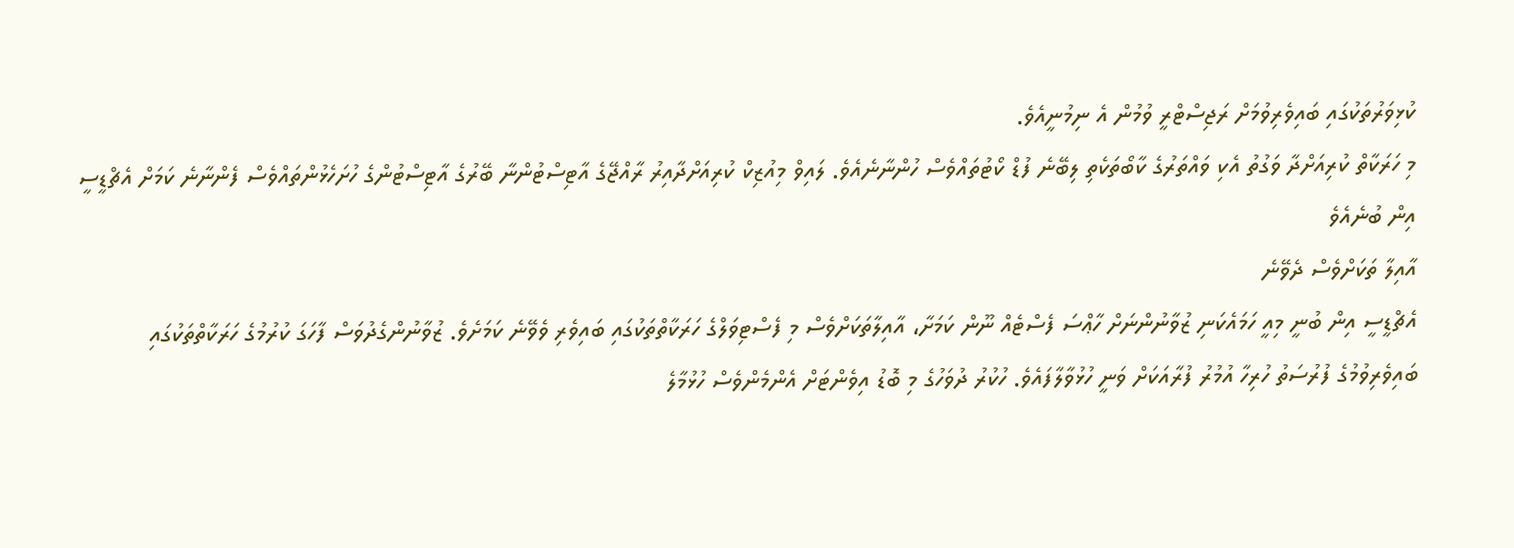ކުޅިވަރުތަކުގައި ބައިވެރިވުމަށް ރަޖިސްޓްރީ ވުމުން އެ ނިމުނީއެވެ.
މި ހަރަކާތް ކުރިއަށްދާ ވަގުތު އެކި ވައްތަރުގެ ކާބޯތަކެތި ލިބޭނެ ފުޑް ކޯޓުތައްވެސް ހުންނާނެއެވެ. ލައިވް މިއުޒިކް ކުރިއަށްދާއިރު ރާއްޖޭގެ އާޓިސްޓުންނާ ބޭރުގެ އާޓިސްޓުންގެ ހުށަހެޅުންތައްވެސް ފެންނާނެ ކަމަށް އެޗްޑީސީ އިން ބުނެއެވެ
އާއިލާ ތަކަށްވެސް ދެވޭނެ
އެޗްޑީސީ އިން ބުނީ މިއީ ހަމައެކަނި ޒުވާނުންނަށް ހާޢްސަ ފެސްޓެއް ނޫން ކަމަށާ، އާއިލާތަކަށްވެސް މި ފެސްޓިވަލްގެ ހަރަކާތްތަކުގައި ބައިވެރި ވެވޭނެ ކަމަށެވެ. ޒުވާނުންގެދުވަސް ފާހަގަ ކުރުމުގެ ހަރަކާތްތަކުގައި ބައިވެރިވުމުގެ ފުރުސަތު ހުރިހާ އުމުރު ފުރާއަކަށް ވަނީ ހުޅުވާލާފައެވެ. ހުކުރު ދުވަހުގެ މި ބޮޑު އިވެންޓަށް އެންމެންވެސް ހުޅުމާލެ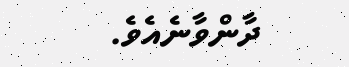ދާންވާނެއެވެ.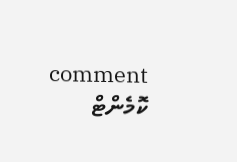comment ކޮމެންޓް